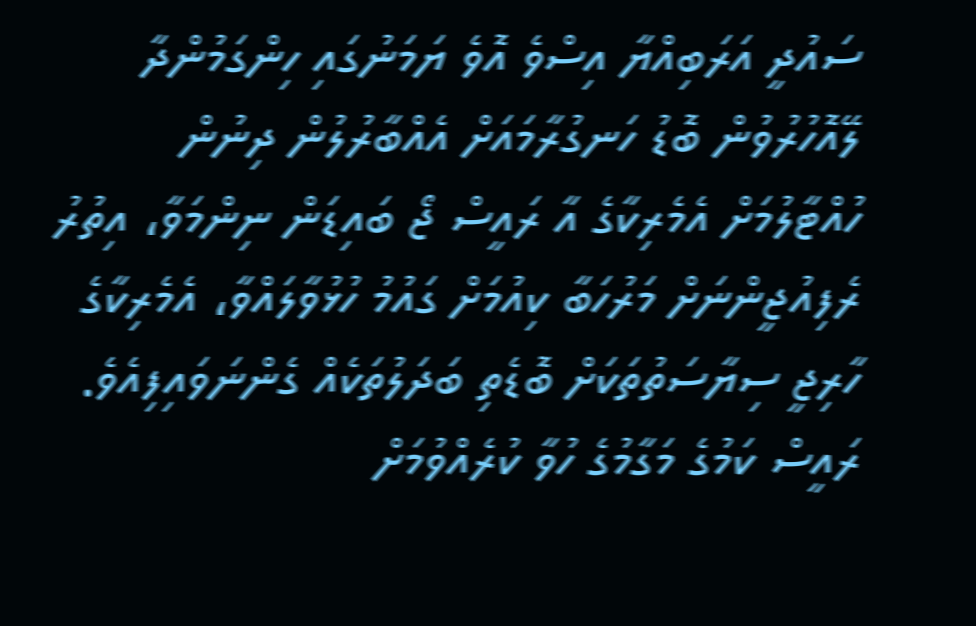ސައުދީ އަރަބިއްޔާ އިސްވެ އޮވެ ޔަމަނުގައި ހިންގަމުންދާ ލޭއޮހުރުވުން ބޮޑު ހަނގުރާމައަށް އެއްބާރުލުން ދިނުން ހުއްޓާލުމަށް އެމެރިކާގެ އާ ރައީސް ޖޯ ބައިޑަން ނިންމަވާ، އިތުރު ރެފިއުޖީންނަށް މަރުހަބާ ކިއުމަށް ގައުމު ހުޅުވާލައްވާ، އެމެރިކާގެ ހާރިޖީ ސިޔާސަތުތަކަށް ބޮޑެތި ބަދަލުތަކެއް ގެންނަވައިފިއެވެ.
ރައީސް ކަމުގެ މަގާމުގެ ހުވާ ކުރެއްވުމަށް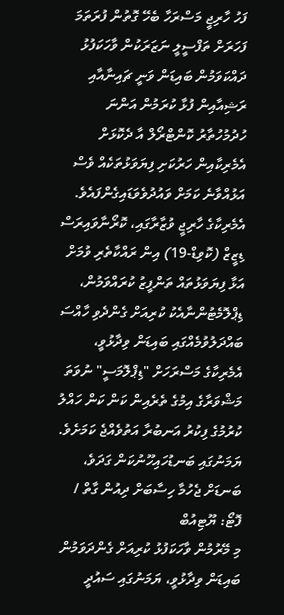ފަހު ހާރިޖީ މަސްރަހާ ބެހޭ ގޮތުން ފުރަތަމަ ފަހަރަށް ތަފްސީލީ ނަޒަރަކުން ވާހަކަފުޅު ދައްކަވަމުން ބައިޑަން ވަނީ ޗައިނާއާއި ރަޝިއާއިން ފުޅާ ކުރަމުން އަންނަ ހުދުމުހުތާރު ކޮންޓްރޯލް އާ ދެކޮޅަށް އެމެރިކާއިން ހަރުކަށި ފިޔަވަޅުތަކެއް ވެސް އަޅުއްވާނެ ކަމަށް ވައުދުވެވަޑައިގެންފައެވެ.
އެމެރިކާގެ ހާރިޖީ ވުޒާރާގައި، ކޮރޯނާވައިރަސް ޑިޒީޒް (ކޮވިޑް-19) އިން ރައްކާތެރި ވުމަށް އަޅާ ފިޔަވަޅުތައް ތަންފީޒު ކުރައްވަމުން، ޑިޕްލޮމެޓުންނާއެކު ކުރިއަށް ގެންދެވި ހާއްސަ ބައްދަލުވުމެއްގައި ބައިޑަން ވިދާޅުވީ، އެމެރިކާގެ މަސްރަހަށް "ޑިޕްލޮމަސީ" ނުވަތަ މަޝްވަރާގެ އިމުގެ ތެރެއިން ކަން ކަން ހައްލު ކުރުމުގެ ފިކުރު އަނބުރާ އަތުވެއްޖެ ކަމަށެވެ.
ޔަމަނުގައި ބަނޑުހައިހޫނުކަން ގަދަވެ، ބަނޑަށް ޖެހުމާ ހިސާބަށް ދިއުން ގާތް / ފޮޓޯ: ޔޫޓިއުބް
މި މޭރުމުން ވާހަކަފުޅު ކުރިއަށް ގެންދަވަމުން ބައިޑަން ވިދާޅުވީ، ޔަމަނުގައި ސައުދީ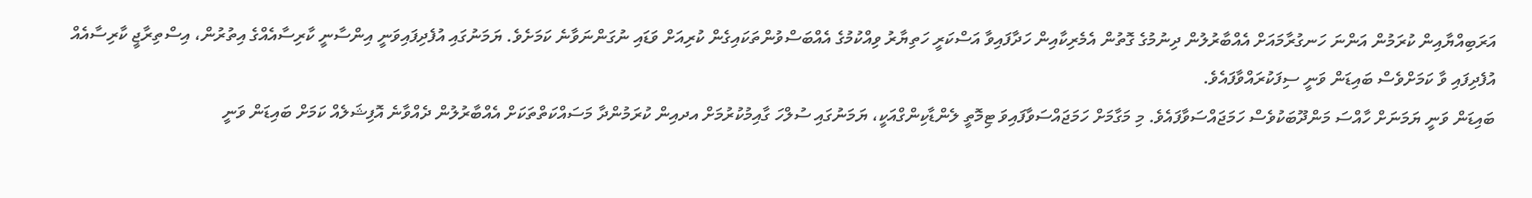އަރަބިއްޔާއިން ކުރަމުން އަންނަ ހަނގުރާމައަށް އެއްބާރުލުން ދިނުމުގެ ގޮތުން އެމެރިކާއިން ހަދާފައިވާ އަސްކަރީ ހަތިޔާރު ވިއްކުމުގެ އެއްބަސްވުންތަކައިގެން ކުރިއަށް ވަޑައި ނުގަންނަވާނެ ކަމަށެވެ. ޔަމަނުގައި އުފެދިފައިވަނީ އިންސާނީ ކާރިސާއެއްގެ އިތުރުން، އިސްތިރާޖީ ކާރިސާއެއް އުފެދިފައި ވާ ކަމަށްވެސް ބައިޑަން ވަނީ ސިފަކުރައްވާފައެވެ.
ބައިޑަން ވަނީ ޔަމަނަށް ހާއްސަ މަންދޫބަކުވެސް ހަމަޖައްސަވާފައެވެ. މި މަގާމަށް ހަމަޖައްސަވާފައިވަ ޓިމޮތީ ލެންޑާކިންގްއަކީ، ޔަމަނުގައި ސުލްހަ ގާއިމުކުރުމަށް އދއިން ކުރަމުންދާ މަސައްކަތްތަކަށް އެއްބާރުލުން ދެއްވާނެ އޮފިޝަލެއް ކަމަށް ބައިޑަން ވަނީ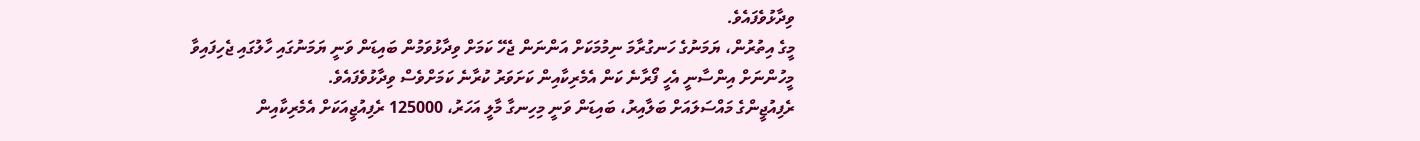ވިދާޅުވެފައެވެ.
މީގެ އިތުރުން، ޔަމަނުގެ ހަނގުރާމަ ނިމުމަކަށް އަންނަން ޖެހޭ ކަމަށް ވިދާޅުވަމުން ބައިޑަން ވަނީ ޔަމަނުގައި ހާލުގައި ޖެހިފައިވާ މީހުންނަށް އިންސާނީ އެހީ ފޯރާނެ ކަން އެމެރިކާއިން ކަށަވަރު ކުރާނެ ކަމަށްވެސް ވިދާޅުވެފައެވެ.
ރެފިއުޖީންގެ މައްސަލައަށް ބަލާއިރު، ބައިޑަން ވަނީ މިހިނގާ މާލީ އަހަރު، 125000 ރެފިއުޖީއަކަށް އެމެރިކާއިން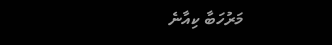މަރުހަބާ ކިއާނެ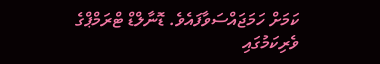ކަމަށް ހަމަޖައްސަވާފައެވެ. ޑޮނާލްޑް ޓްރަމްޕްގެ ވެރިކަމުގައި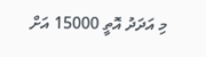މި އަދަދު އޮތީ 15000 އަށް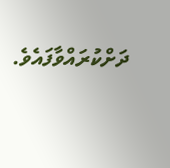ދަށްކުރައްވާފައެވެ.